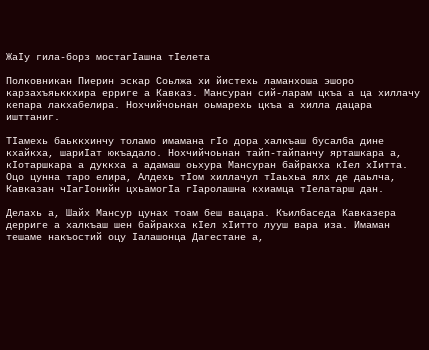ЖаIу гила-борз мостагIашна тIелета

Полковникан Пиерин эскар Соьлжа хи йистехь ламанхоша эшоро карзахъяьккхира ерриге а Кавказ. Мансуран сий-ларам цкъа а ца хиллачу кепара лакхабелира. Нохчийчоьнан оьмарехь цкъа а хилла дацара ишттаниг.

ТIамехь баьккхинчу толамо имамана гIо дора халкъаш бусалба дине кхайкха, шариIат юкъадало. Нохчийчоьнан тайп-тайпанчу ярташкара а, кIотаршкара а дуккха а адамаш оьхура Мансуран байракха кIел хIитта. Оцо цунна таро елира, Алдехь тIом хиллачул тIаьхьа ялх де даьлча, Кавказан чIагIонийн цхьамогIа гIаролашна кхиамца тIелатарш дан.

Делахь а, Шайх Мансур цунах тоам беш вацара. Къилбаседа Кавказера дерриге а халкъаш шен байракха кIел хIитто лууш вара иза. Имаман тешаме накъостий оцу Iалашонца Дагестане а,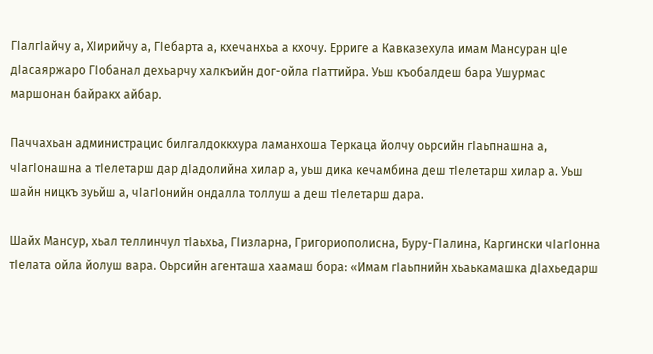ГIалгIайчу а, ХIирийчу а, ГIебарта а, кхечанхьа а кхочу. Ерриге а Кавказехула имам Мансуран цIе дIасаяржаро ГIобанал дехьарчу халкъийн дог-ойла гIаттийра. Уьш къобалдеш бара Ушурмас маршонан байракх айбар.

Паччахьан администрацис билгалдоккхура ламанхоша Теркаца йолчу оьрсийн гIаьпнашна а, чIагIонашна а тIелетарш дар дIадолийна хилар а, уьш дика кечамбина деш тIелетарш хилар а. Уьш шайн ницкъ зуьйш а, чIагIонийн ондалла толлуш а деш тIелетарш дара.

Шайх Мансур, хьал теллинчул тIаьхьа, ГIизларна, Григориополисна, Буру-ГIалина, Каргински чIагIонна тIелата ойла йолуш вара. Оьрсийн агенташа хаамаш бора: «Имам гIаьпнийн хьаькамашка дIахьедарш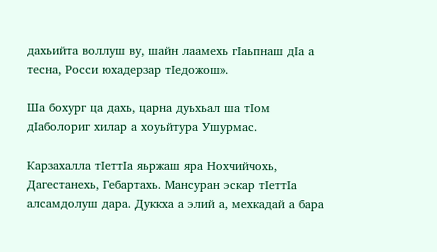дахьийта воллуш ву, шайн лаамехь гIаьпнаш дIа а тесна, Росси юхадерзар тIедожош».

Ша бохург ца дахь, царна дуьхьал ша тIом дIаболориг хилар а хоуьйтура Ушурмас.

Карзахалла тIеттIа яьржаш яра Нохчийчохь, Дагестанехь, Гебартахь. Мансуран эскар тIеттIа алсамдолуш дара. Дуккха а элий а, мехкадай а бара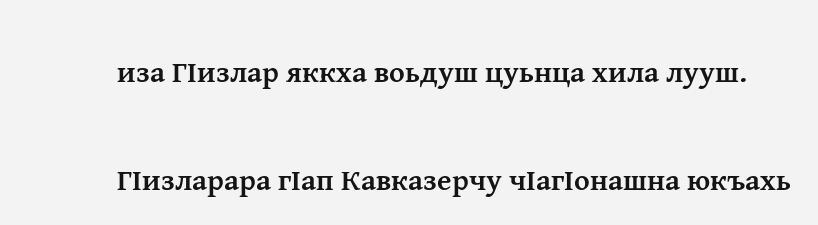иза ГIизлар яккха воьдуш цуьнца хила лууш.

ГIизларара гIап Кавказерчу чIагIонашна юкъахь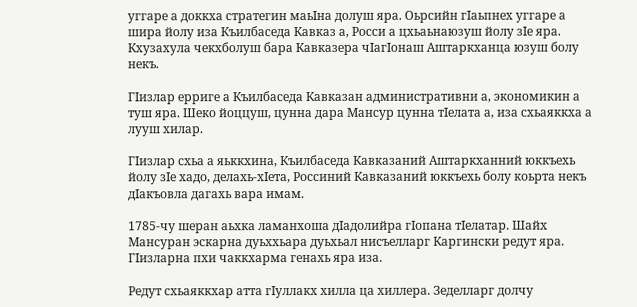уггаре а доккха стратегин маьIна долуш яра. Оьрсийн гIаьпнех уггаре а шира йолу иза Къилбаседа Кавказ а, Росси а цхьаьнаюзуш йолу зIе яра. Кхузахула чекхболуш бара Кавказера чIагIонаш Аштаркханца юзуш болу некъ.

ГIизлар ерриге а Къилбаседа Кавказан административни а, экономикин а туш яра. Шеко йоццуш, цунна дара Мансур цунна тIелата а, иза схьаяккха а лууш хилар.

ГIизлар схьа а яьккхина, Къилбаседа Кавказаний Аштаркханний юккъехь йолу зIе хадо, делахь-хIета, Россиний Кавказаний юккъехь болу коьрта некъ дIакъовла дагахь вара имам.

1785-чу шеран аьхка ламанхоша дIадолийра гIопана тIелатар. Шайх Мансуран эскарна дуьххьара дуьхьал нисъелларг Каргински редут яра. ГIизларна пхи чаккхарма генахь яра иза.

Редут схьаяккхар атта гIуллакх хилла ца хиллера. Зеделларг долчу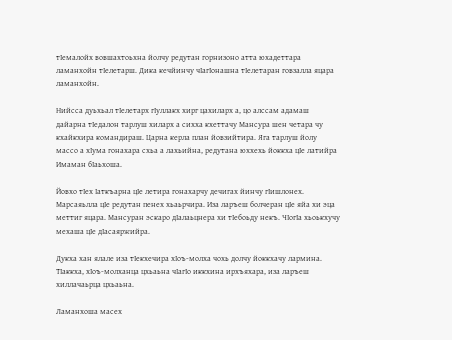тIемалойх вовшахтоьхна йолчу редутан горнизоно атта юхадеттара ламанхойн тIелетарш. Дика кечйинчу чIагIонашна тIелетаран говзалла яцара ламанхойн.

Нийсса дуьхьал тIелетарх гIуллакх хирг цахиларх а, цо алссам адамаш дайарна тIедалон тарлуш хиларх а сихха кхеттачу Мансура шен четара чу кхайкхира командираш. Царна керла план йовзийтира. Яга тарлуш йолу массо а хIума гонахара схьа а лахьийна, редутана юххехь йоккха цIе латийра Имаман бIаьхоша.

Йовхо тIех Iаткъарна цIе летира гонахарчу дечигах йинчу гIишлонех. Марсаяьлла цIе редутан пенех хьаьрчира. Иза ларъеш болчеран цIе яйа хи эца меттиг яцара. Мансуран эскаро дIалаьцнера хи тIебоьду некъ. ЧIогIа хьоькхучу мехаша цIе дIасаяржийра.

Дукха хан ялале иза тIекхечира хIоъ-молха чохь долчу йоккхачу лармина. ТIаккха, хIоъ-молханца цхьаьна чIагIо иккхина ирхъяхара, иза ларъеш хиллачаьрца цхьаьна.

Ламанхоша масех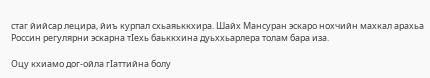стаг йийсар лецира, йиъ курпал схьаяьккхира. Шайх Мансуран эскаро нохчийн махкал арахьа Россин регулярни эскарна тIехь баьккхина дуьххьарлера толам бара иза.

Оцу кхиамо дог-ойла гIаттийна болу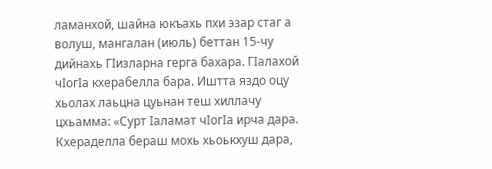ламанхой, шайна юкъахь пхи эзар стаг а волуш, мангалан (июль) беттан 15-чу дийнахь ГIизларна герга бахара. ГIалахой чIогIа кхерабелла бара. Иштта яздо оцу хьолах лаьцна цуьнан теш хиллачу цхьамма: «Сурт Iаламат чIогIа ирча дара. Кхераделла бераш мохь хьоькхуш дара,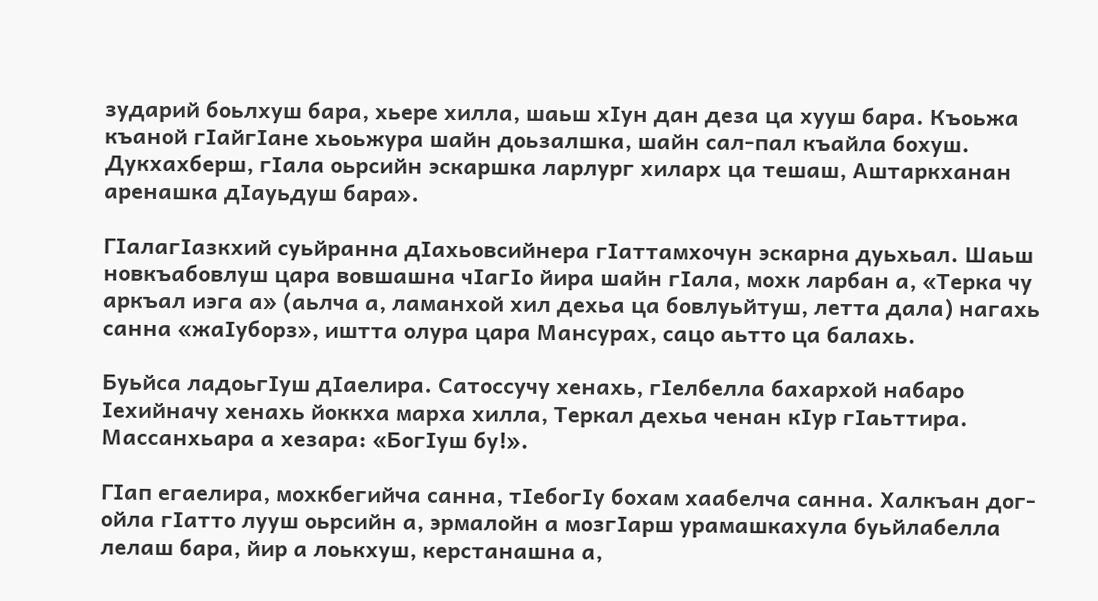зударий боьлхуш бара, хьере хилла, шаьш хIун дан деза ца хууш бара. Къоьжа къаной гIайгIане хьоьжура шайн доьзалшка, шайн сал-пал къайла бохуш. Дукхахберш, гIала оьрсийн эскаршка ларлург хиларх ца тешаш, Аштаркханан аренашка дIауьдуш бара».

ГIалагIазкхий суьйранна дIахьовсийнера гIаттамхочун эскарна дуьхьал. Шаьш новкъабовлуш цара вовшашна чIагIо йира шайн гIала, мохк ларбан а, «Терка чу аркъал иэга а» (аьлча а, ламанхой хил дехьа ца бовлуьйтуш, летта дала) нагахь санна «жаIуборз», иштта олура цара Мансурах, сацо аьтто ца балахь.

Буьйса ладоьгIуш дIаелира. Сатоссучу хенахь, гIелбелла бахархой набаро Iехийначу хенахь йоккха марха хилла, Теркал дехьа ченан кIур гIаьттира. Массанхьара а хезара: «БогIуш бу!».

ГIап егаелира, мохкбегийча санна, тIебогIу бохам хаабелча санна. Халкъан дог-ойла гIатто лууш оьрсийн а, эрмалойн а мозгIарш урамашкахула буьйлабелла лелаш бара, йир а лоькхуш, керстанашна а,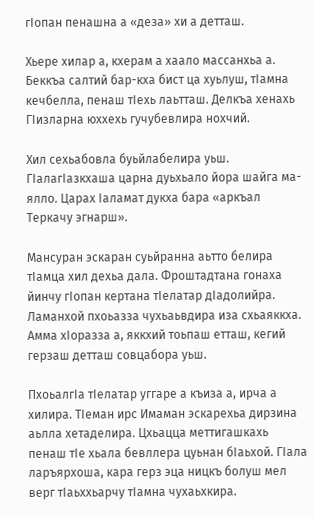гIопан пенашна а «деза» хи а детташ.

Хьере хилар а, кхерам а хаало массанхьа а. Беккъа салтий бар-кха бист ца хуьлуш, тIамна кечбелла, пенаш тIехь лаьтташ. Делкъа хенахь ГIизларна юххехь гучубевлира нохчий.

Хил сехьабовла буьйлабелира уьш. ГIалагIазкхаша царна дуьхьало йора шайга ма-ялло. Царах Iаламат дукха бара «аркъал Теркачу эгнарш».

Мансуран эскаран суьйранна аьтто белира тIамца хил дехьа дала. Фроштадтана гонаха йинчу гIопан кертана тIелатар дIадолийра. Ламанхой пхоьазза чухьаьвдира иза схьаяккха. Амма хIоразза а, яккхий тоьпаш етташ, кегий герзаш детташ совцабора уьш.

ПхоьалгIа тIелатар уггаре а къиза а, ирча а хилира. ТIеман ирс Имаман эскарехьа дирзина аьлла хетаделира. Цхьацца меттигашкахь пенаш тIе хьала бевллера цуьнан бIаьхой. ГIала ларъярхоша, кара герз эца ницкъ болуш мел верг тIаьххьарчу тIамна чухаьхкира.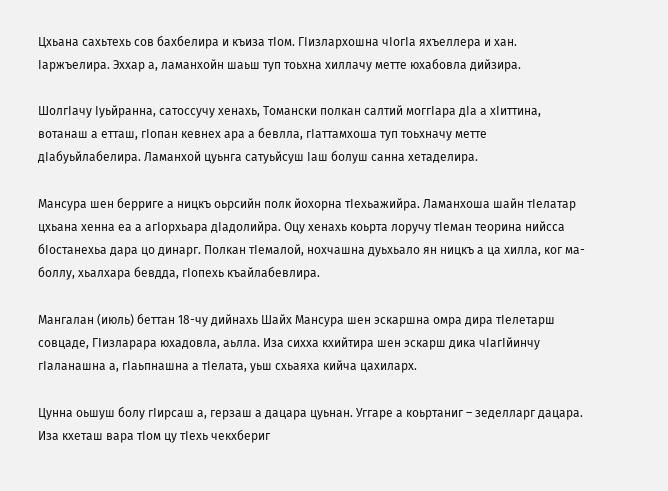Цхьана сахьтехь сов бахбелира и къиза тIом. ГIизлархошна чIогIа яхъеллера и хан. Iаржъелира. Эххар а, ламанхойн шаьш туп тоьхна хиллачу метте юхабовла дийзира.

ШолгIачу Iуьйранна, сатоссучу хенахь, Томански полкан салтий моггIара дIа а хIиттина, вотанаш а етташ, гIопан кевнех ара а бевлла, гIаттамхоша туп тоьхначу метте дIабуьйлабелира. Ламанхой цуьнга сатуьйсуш Iаш болуш санна хетаделира.

Мансура шен берриге а ницкъ оьрсийн полк йохорна тIехьажийра. Ламанхоша шайн тIелатар цхьана хенна еа а агIорхьара дIадолийра. Оцу хенахь коьрта лоручу тIеман теорина нийсса бIостанехьа дара цо динарг. Полкан тIемалой, нохчашна дуьхьало ян ницкъ а ца хилла, ког ма-боллу, хьалхара бевдда, гIопехь къайлабевлира.

Мангалан (июль) беттан 18-чу дийнахь Шайх Мансура шен эскаршна омра дира тIелетарш совцаде, ГIизларара юхадовла, аьлла. Иза сихха кхийтира шен эскарш дика чIагIйинчу гIаланашна а, гIаьпнашна а тIелата, уьш схьаяха кийча цахиларх.

Цунна оьшуш болу гIирсаш а, герзаш а дацара цуьнан. Уггаре а коьртаниг – зеделларг дацара. Иза кхеташ вара тIом цу тIехь чекхбериг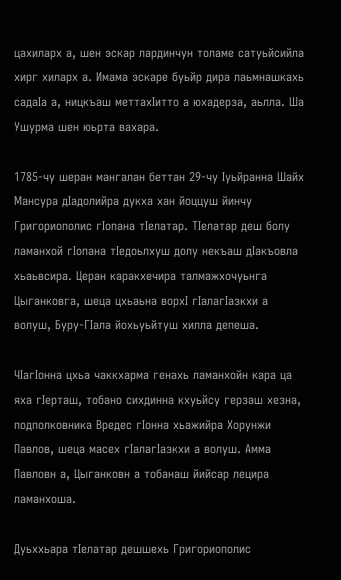цахиларх а, шен эскар лардинчун толаме сатуьйсийла хирг хиларх а. Имама эскаре буьйр дира лаьмнашкахь садаIа а, ницкъаш меттахIитто а юхадерза, аьлла. Ша Ушурма шен юьрта вахара.

1785-чу шеран мангалан беттан 29-чу Iуьйранна Шайх Мансура дIадолийра дукха хан йоццуш йинчу Григориополис гIопана тIелатар. ТIелатар деш болу ламанхой гIопана тIедоьлхуш долу некъаш дIакъовла хьаьвсира. Церан каракхечира талмажхочуьнга Цыганковга, шеца цхьаьна ворхI гIалагIазкхи а волуш, Буру-ГIала йохьуьйтуш хилла депеша.

ЧIагIонна цхьа чаккхарма генахь ламанхойн кара ца яха гIерташ, тобано сихдинна кхуьйсу герзаш хезна, подполковника Вредес гIонна хьажийра Хорунжи Павлов, шеца масех гIалагIазкхи а волуш. Амма Павловн а, Цыганковн а тобанаш йийсар лецира ламанхоша.

Дуьххьара тIелатар дешшехь Григориополис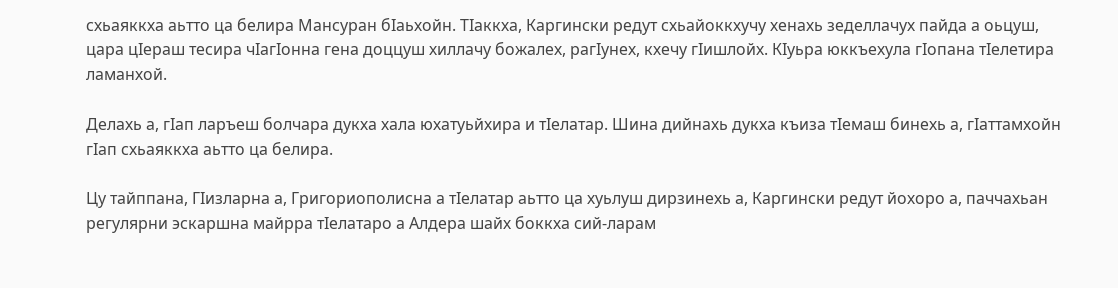схьаяккха аьтто ца белира Мансуран бIаьхойн. ТIаккха, Каргински редут схьайоккхучу хенахь зеделлачух пайда а оьцуш, цара цIераш тесира чIагIонна гена доццуш хиллачу божалех, рагIунех, кхечу гIишлойх. КIуьра юккъехула гIопана тIелетира ламанхой.

Делахь а, гIап ларъеш болчара дукха хала юхатуьйхира и тIелатар. Шина дийнахь дукха къиза тIемаш бинехь а, гIаттамхойн гIап схьаяккха аьтто ца белира.

Цу тайппана, ГIизларна а, Григориополисна а тIелатар аьтто ца хуьлуш дирзинехь а, Каргински редут йохоро а, паччахьан регулярни эскаршна майрра тIелатаро а Алдера шайх боккха сий-ларам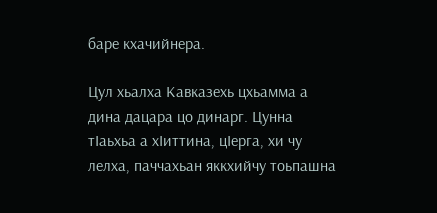баре кхачийнера.

Цул хьалха Кавказехь цхьамма а дина дацара цо динарг. Цунна тIаьхьа а хIиттина, цIерга, хи чу лелха, паччахьан яккхийчу тоьпашна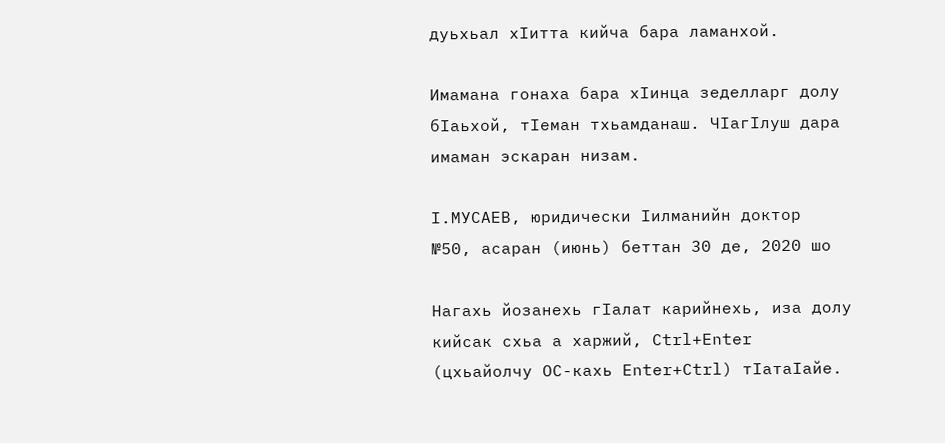дуьхьал хIитта кийча бара ламанхой.

Имамана гонаха бара хIинца зеделларг долу бIаьхой, тIеман тхьамданаш. ЧIагIлуш дара имаман эскаран низам.

I.МУСАЕВ, юридически Iилманийн доктор
№50, асаран (июнь) беттан 30 де, 2020 шо

Нагахь йозанехь гIалат карийнехь, иза долу кийсак схьа а харжий, Ctrl+Enter (цхьайолчу ОС-кахь Enter+Ctrl) тIатаIайе.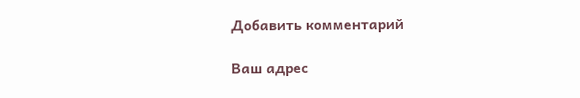Добавить комментарий

Ваш адрес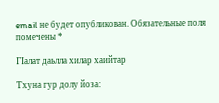email не будет опубликован. Обязательные поля помечены *

ГIалат даьлла хилар хаийтар

Тхуна гур долу йоза: